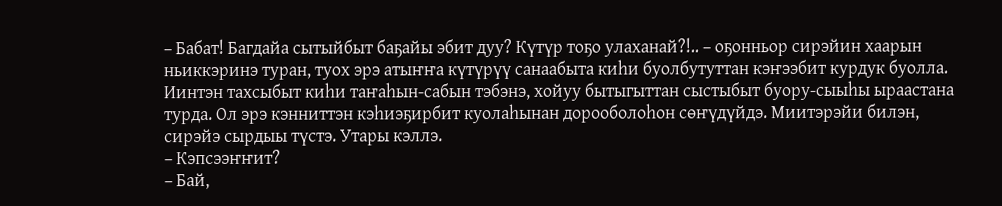– Бабат! Багдайа сытыйбыт баҕайы эбит дуу? Күтүр тоҕо улаханай?!.. – оҕонньор сирэйин хаарын ньиккэринэ туран, туох эрэ атыҥҥа күтүрүү санаабыта киһи буолбутуттан кэҥээбит курдук буолла. Иинтэн тахсыбыт киһи таҥаһын-сабын тэбэнэ, хойуу бытыгыттан сыстыбыт буору-сыыһы ыраастана турда. Ол эрэ кэнниттэн кэһиэҕирбит куолаһынан дорооболоһон сөҥүдүйдэ. Миитэрэйи билэн, сирэйэ сырдыы түстэ. Утары кэллэ.
– Кэпсээҥҥит?
– Бай,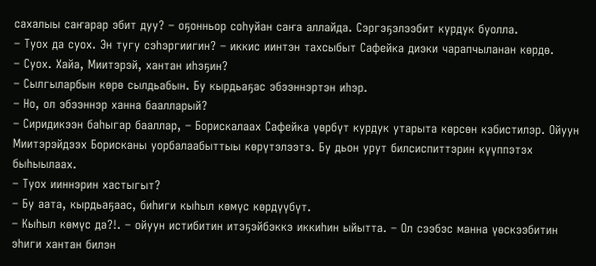сахалыы саҥарар эбит дуу? – оҕонньор соһуйан саҥа аллайда. Сэргэҕэлээбит курдук буолла.
– Туох да суох. Эн тугу сэһэргиигин? – иккис иинтэн тахсыбыт Сафейка диэки чарапчыланан көрдө.
– Суох. Хайа, Миитэрэй, хантан иһэҕин?
– Сылгыларбын көрө сылдьабын. Бу кырдьаҕас эбээннэртэн иһэр.
– Но, ол эбээннэр ханна баалларый?
– Сиридикээн баһыгар бааллар, – Борискалаах Сафейка үөрбүт курдук утарыта көрсөн кэбистилэр. Ойуун Миитэрэйдээх Борисканы уорбалаабыттыы көрүтэлээтэ. Бу дьон урут билсиспиттэрин күүппэтэх быһыылаах.
– Туох ииннэрин хастыгыт?
– Бу аата, кырдьаҕаас, биһиги кыһыл көмүс көрдүүбүт.
– Кыһыл көмүс да?!. – ойуун истибитин итэҕэйбэккэ иккиһин ыйытта. – Ол сээбэс манна үөскээбитин эһиги хантан билэн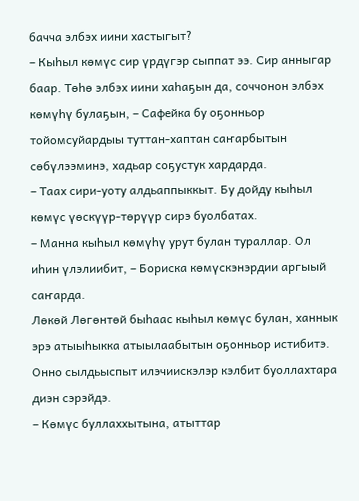бачча элбэх иини хастыгыт?
– Кыһыл көмүс сир үрдүгэр сыппат ээ. Сир анныгар баар. Төһө элбэх иини хаһаҕын да, соччонон элбэх көмүһү булаҕын, – Сафейка бу оҕонньор тойомсуйардыы туттан-хаптан саҥарбытын сөбүлээминэ, хадьар соҕустук хардарда.
– Таах сири-уоту алдьаппыккыт. Бу дойду кыһыл көмүс үөскүүр-төрүүр сирэ буолбатах.
– Манна кыһыл көмүһү урут булан тураллар. Ол иһин үлэлиибит, – Бориска көмүскэнэрдии аргыый саҥарда.
Лөкөй Лөгөнтөй быһаас кыһыл көмүс булан, ханнык эрэ атыыһыкка атыылаабытын оҕонньор истибитэ. Онно сылдьыспыт илэчиискэлэр кэлбит буоллахтара диэн сэрэйдэ.
– Көмүс буллаххытына, атыттар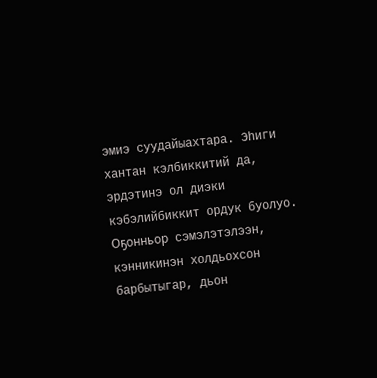эмиэ суудайыахтара. Эһиги хантан кэлбиккитий да, эрдэтинэ ол диэки кэбэлийбиккит ордук буолуо.
Оҕонньор сэмэлэтэлээн, кэнникинэн холдьохсон барбытыгар, дьон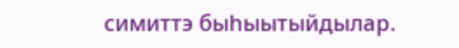симиттэ быһыытыйдылар.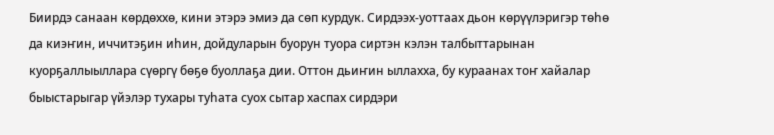Биирдэ санаан көрдөххө, кини этэрэ эмиэ да сөп курдук. Сирдээх-уоттаах дьон көрүүлэригэр төһө да киэҥин, иччитэҕин иһин, дойдуларын буорун туора сиртэн кэлэн талбыттарынан куорҕаллыыллара сүөргү бөҕө буоллаҕа дии. Оттон дьиҥин ыллахха, бу кураанах тоҥ хайалар быыстарыгар үйэлэр тухары туһата суох сытар хаспах сирдэри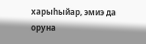харыһыйар, эмиэ да оруна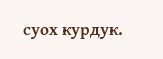суох курдук.